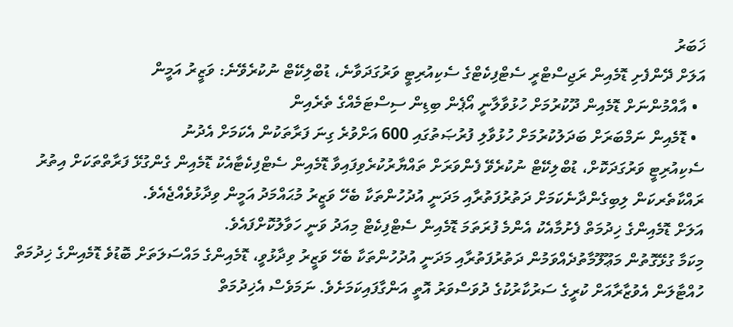ޚަބަރު
އަލަށް ދޭންފެށި ޑޮމެއިން ރަޖިސްޓްރީ ސެޓްފިކެޓްގެ ސެކިއުރިޓީ ވަރުގަދަވާނެ، ޑުބްލިކޭޓް ނުކުރެވޭނެ: ވަޒީރު އަމީން
  • އާއްމުންނަށް ޑޮމެއިން ދޫކުރުމަށް ހުޅުވާލާނީ އޯޕެން ބިޑިން ސިސްޓަމެއްގެ ތެރެއިން
  • ޑޮމެއިން ނަމްބަރަށް ބަދަލުކުރުމަށް ހުޅުވާލި ފުރުޞަތުގައި 600 އަށްވުރެ ގިނަ ފަރާތަކުން އެކަމަށް އެދުނު
ސެކިއުރިޓީ ވަރުގަދަކޮށް، ޑުބްލިކޭޓް ނުކުރެވޭ ފެންވަރަށް ތައްޔާރުކުރެވިފައިވާ ޑޮމެއިން ސެޓްފިކެޓާއެކު ޑޮމެއިން ގެންގުޅޭ ފަރާތްތަކަށް އިތުރު ރައްކާތެރކަން ލިބިގެންދާނެކަމަށް ދަތުރުފަތުރާއި މަދަނީ އުދުހުންތަކާ ބެހޭ ވަޒީރު މުޙައްމަދު އަމީން ވިދާޅުވެއްޖެއެވެ.
އަލަށް ޑޮމެއިންގެ ޚިދުމަތް ފެށުމާއެކު އެންމެ ފުރަތަމަ ޑޮމެއިން ސެޓްފިކެޓް މިއަދު ވަނީ ހަވާލުކޮށްފައެވެ.
މިކަމާ ގުޅޭގޮތުން މަޢޫލޫމާތުދެއްވަމުން ދަތުރުފަތުރާއި މަދަނީ އުދުހުންތަކާ ބެހޭ ވަޒީރު ވިދާޅުވީ، ޑޮމެއިންގެ މައްސަލަތަށް ބޮޑުވެ ޑޮމެއިންގެ ޚިދުމަތް ހުއްޓާލަން އެވުޒާރާއަށް ކުރީގެ ސަރުކާރުކުގެ ދުވަސްވަރު އޮތީ އަންގާފައިކަމަށެވެ. ނަމަވެސް އެޚިދުމަތް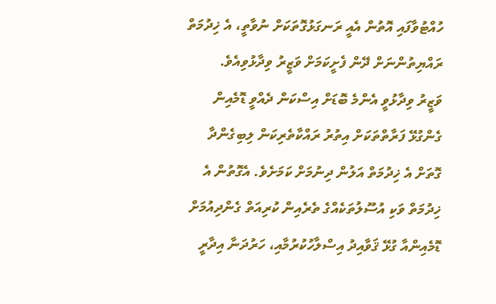ހުއްޓުވާފައި އޮތުން އެއީ ރަނގަޅުގޮތަކަށް ނުވާތީ، އެ ޚިދުމަތް ރައްޔިތުންނަށް ދޭން ފެށީކަމަށް ވަޒީރު ވިދާޅުވިއެވެ.
ވަޒީރު ވިދާޅުވީ އެންމެ ބޮޑަށް އިސްކަން ދެއްވީ ޑޮމެއިން ގެންގުޅޭ ފަރާތްތަކަށް އިތުރު ރައްކާތެރިކަން ލިބިގެންދާ ގޮތަށް އެ ޚިދުމަތް އަލުން ދިނުމަށް ކަމަށެވެ. އެގޮތުން އެ ޚިދުމަތް ވަކި އުސޫލުތަކެއްގެ ތެރެއިން ކުރިއަތް ގެންދިއުމަށް ޑޮމެއިންއާ ގުޅޭ ޤަވާއިދު އިސްލާހުކުރުމާއި، ހަރުދަނާ އިދާރީ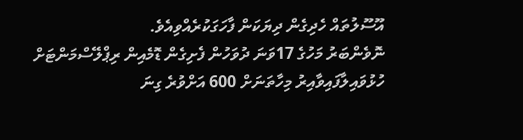އޫސޫލުތައް ހެދިގެން ދިޔަކަން ފާހަގަކުރެއްވިއެވެ.
ނޮވެންބަރު މަހުގެ 17ވަނަ ދުވަހުން ފެށިގެން ޑޮމެއިން ރިޕްލޭސްމަންޓަށް ހުޅުވައިލާފައިވާއިރު މިހާތަނަށް 600 އަށްވުރެ ގިނަ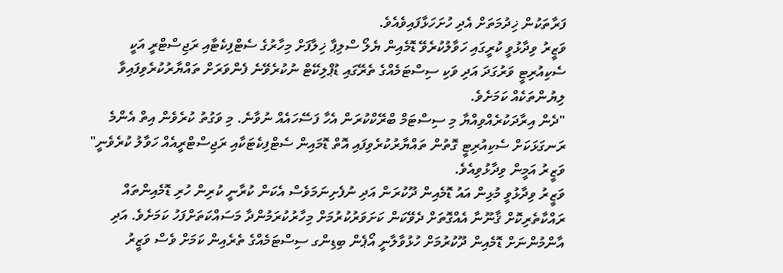ފަރާތަކުން ޚިދުމަތަށް އެދި ހުށަހަޅާފައިވެއެވެ.
ވަޒީރު ވިދާޅުވީ ކުރީގައި ހަވާލުކުރެވޭ ޑޮމެއިން ޔެލޯ ސްލިޕާ ޚިލާފަށް މިހާރުގެ ސެޓްފިކެޓާއި ރަޖިސްޓްރީ އަކީ ސެކިއުރިޓީ ވަރުގަދަ އަދި ވަކި ސިސްޓަމެއްގެ ތެރޭގައި ޑުޕްލިކޭޓް ނުކުރެވޭނެ ފެންވަރަށް ތައްޔާރުކުރެވިފައިވާ ލިޔުންތަކެއް ކަމަށެވެ.
"ދެން އިރާދަކުރެއްވިއްޔާ މި ސިސްޓަމް ބްރޭކްކުރަން އެހާ ފަސޭހައެއް ނުވާނެ. މި ވަގުތު ކުރެވެން އިތް އެންމެ ރަނގަޅަކަށް ސެކިއުރިޓީ ގޮތުން ތައްޔާރުކުރެވިފައި އޮތް ޑޮމައިން ސެޓްފިކެޓަކާއި ރަޖިސްޓްރީއެއް ހަވާލު ކުރެވެނީ" ވަޒީރު އަމީން ވިދާޅުވިއެވެ.
ވަޒީރު ވިދާޅުވީ މުޅިން އައު ޑޮމެއިން ދޫކުރަން އަދި ނުފެށިނަމަވެސް އެކަން ކުރާނީ ކުރިން ހުރި ޑޮމެއިންތައް ރައްކާތެރިކޮށް ޤާނޫނާ އެއްގޮތަށް ދެވޭކަން ކަށަވަރުކުރުމަށް މިހާރުކުރަމުންދާ މަސައްކަތަށްފަހު ކަމަށެވެ. އަދި އާންމުންނަށް ޑޮމެއިން ދޫކުރުމަށް ހުޅުވާލާނީ އޯޕެން ބިޑިންގ ސިސްޓަމެއްގެ ތެރެއިން ކަމަށް ވެސް ވަޒީރު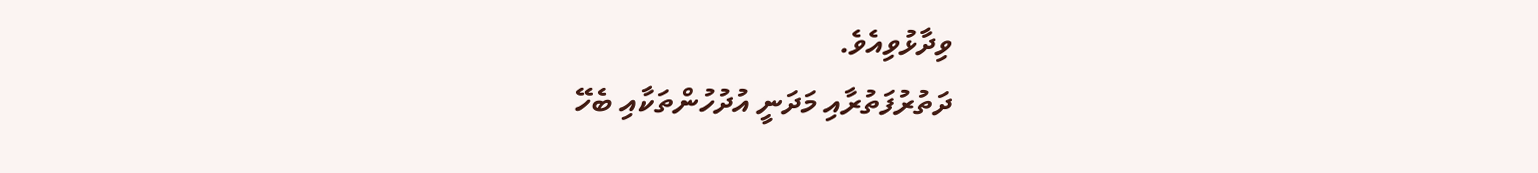ވިދާޅުވިއެވެ.
ދަތުރުފަތުރާއި މަދަނީ އުދުހުންތަކާއި ބެހޭ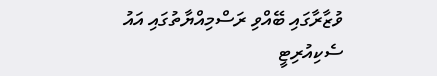ވުޒާރާގައި ބޭއްވި ރަސްމިއްޔާތުގައި އައު ސެކިއުރިޓީ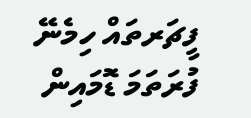ފީޗަރތައް ހިމެނޭ ފުރަތަމަ ޑޮމައިން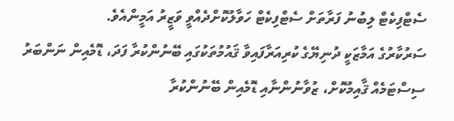ސެޓްފިކެޓް ލިބުނު ފަރާތަށް ސެޓްފިކެޓް ހަވާލުކޮށްދެއްވީ ވަޒީރު އަމީންއެވެ.
ސަރުކާރުގެ އަމާޒަކީ ދުނިޔޭގެ ކުރިއަރާފައިވާ ޤައުމުތަކުގައި ބޭނުންކުރާ ފަދަ، ޑޮމެއިން ނަންބަރު ސިސްޓަމެއް ޤާއިމުކޮށް، ޒުވާނުންނާއި ޑޮމެއިން ބޭނުންކުރާ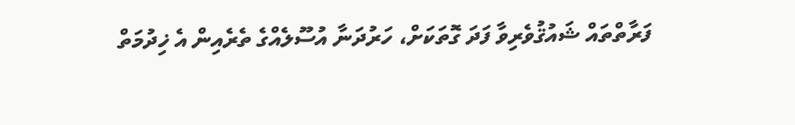ފަރާތްތައް ޝައުޤުވެރިވާ ފަދަ ގޮތަކަށް، ހަރުދަނާ އުސޫލެއްގެ ތެރެއިން އެ ޚިދުމަތް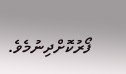ފޯރުކޮށްދިނުމެވެ.